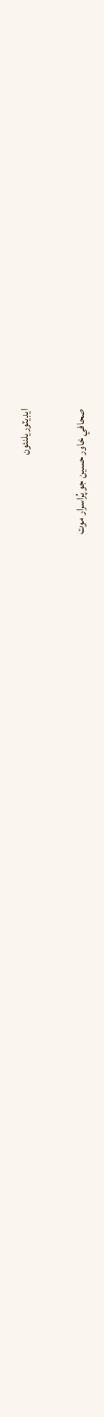ايڊيٽوريلنئون

صحافي خاور حسين جو پُراسرار موت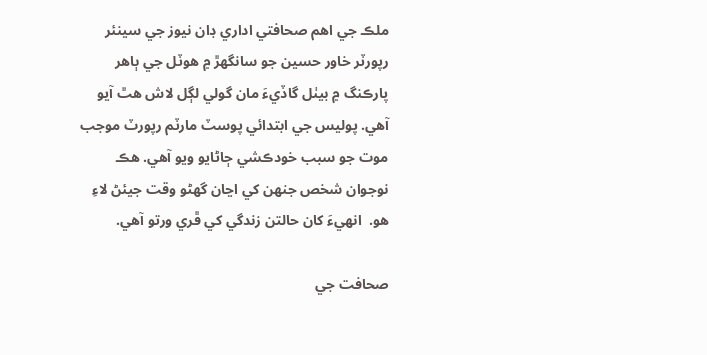ملڪ جي اهم صحافتي اداري ڊان نيوز جي سينئر رپورٽر خاور حسين جو سانگهڙ ۾ هوٽل جي ٻاهر پارڪنگ ۾ بيٺل گاڏيءَ مان گولي لڳل لاش هٿ آيو آهي. پوليس جي ابتدائي پوسٽ مارٽم رپورٽ موجب موت جو سبب خودڪشي ڄاڻايو ويو آهي. هڪ نوجوان شخص جنهن کي اڃان گهڻو وقت جيئڻ لاءِ هو.  انهيءَ کان حالتن زندگي کي ڦري ورتو آهي.

صحافت جي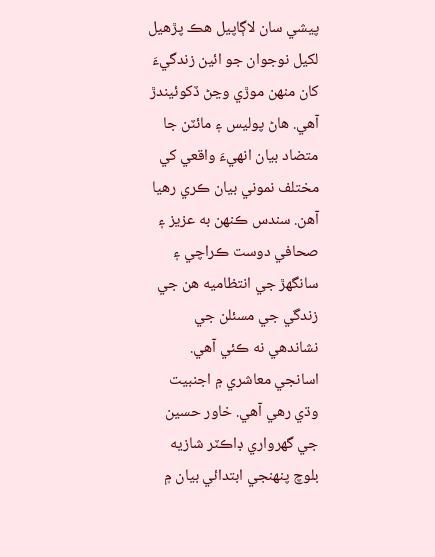پيشي سان لاڳاپيل هڪ پڙهيل لکيل نوجوان جو ائين زندگيءَ کان منهن موڙي وڃڻ ڏکوئيندڙ آهي. هاڻ پوليس ۽ مائٽن جا متضاد بيان انهيءَ واقعي کي مختلف نموني بيان ڪري رهيا آهن. سندس ڪنهن به عزيز ۽ صحافي دوست ڪراچي ۽ سانگهڙ جي انتظاميه هن جي زندگي جي مسئلن جي نشاندهي نه ڪئي آهي. اسانجي معاشري ۾ اجنبيت وڌي رهي آهي. خاور حسين جي گهرواري ڊاڪٽر شازيه بلوچ پنهنجي ابتدائي بيان ۾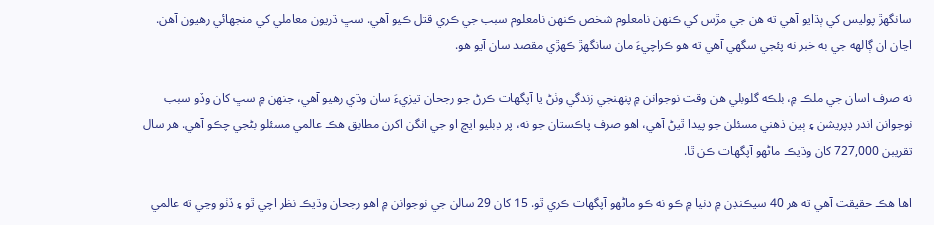سانگهڙ پوليس کي ٻڌايو آهي ته هن جي مڙس کي ڪنهن نامعلوم شخص ڪنهن نامعلوم سبب جي ڪري قتل ڪيو آهي. سڀ ڌريون معاملي کي منجهائي رهيون آهن. اڃان ان ڳالهه جي به خبر نه پئجي سگهي آهي ته هو ڪراچيءَ مان سانگهڙ ڪهڙي مقصد سان آيو هو.

نه صرف اسان جي ملڪ ۾، بلڪه گلوبلي هن وقت نوجوانن ۾ پنهنجي زندگي وٺڻ يا آپگهات ڪرڻ جو رجحان تيزيءَ سان وڌي رهيو آهي، جنهن ۾ سڀ کان وڏو سبب نوجوانن اندر ڊپريشن ۽ ٻين ذهني مسئلن جو پيدا ٿيڻ آهي، اهو صرف پاڪستان جو نه، پر ڊبليو ايڇ او جي انگن اکرن مطابق هڪ عالمي مسئلو بڻجي چڪو آهي. هر سال تقريبن 727,000 کان وڌيڪ ماڻهو آپگهات ڪن ٿا.

اها هڪ حقيقت آهي ته هر 40 سيڪنڊن ۾ دنيا ۾ ڪو نه ڪو ماڻهو آپگهات ڪري ٿو. 15 کان 29 سالن جي نوجوانن ۾ اهو رجحان وڌيڪ نظر اچي ٿو ۽ ڏٺو وڃي ته عالمي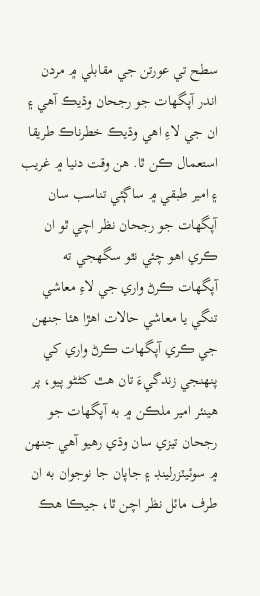سطح تي عورتن جي مقابلي ۾ مردن اندر آپگهات جو رجحان وڌيڪ آهي ۽ ان جي لاءِ اهي وڌيڪ خطرناڪ طريقا استعمال ڪن ٿا. هن وقت دنيا ۾ غريب ۽ امير طبقي ۾ ساڳئي تناسب سان آپگهات جو رجحان نظر اچي ٿو ان ڪري اهو چئي نٿو سگهجي ته آپگهات ڪرڻ واري جي لاءِ معاشي تنگي يا معاشي حالات اهڙا هئا جنهن جي ڪري آپگهات ڪرڻ واري کي پنهنجي زندگيءَ تان هٿ کڻڻو پيو، پر هينئر امير ملڪن ۾ به آپگهات جو رجحان تيزي سان وڌي رهيو آهي جنهن ۾ سوئيٽزرلينڊ ۽ جاپان جا نوجوان به ان طرف مائل نظر اچن ٿا، جيڪا هڪ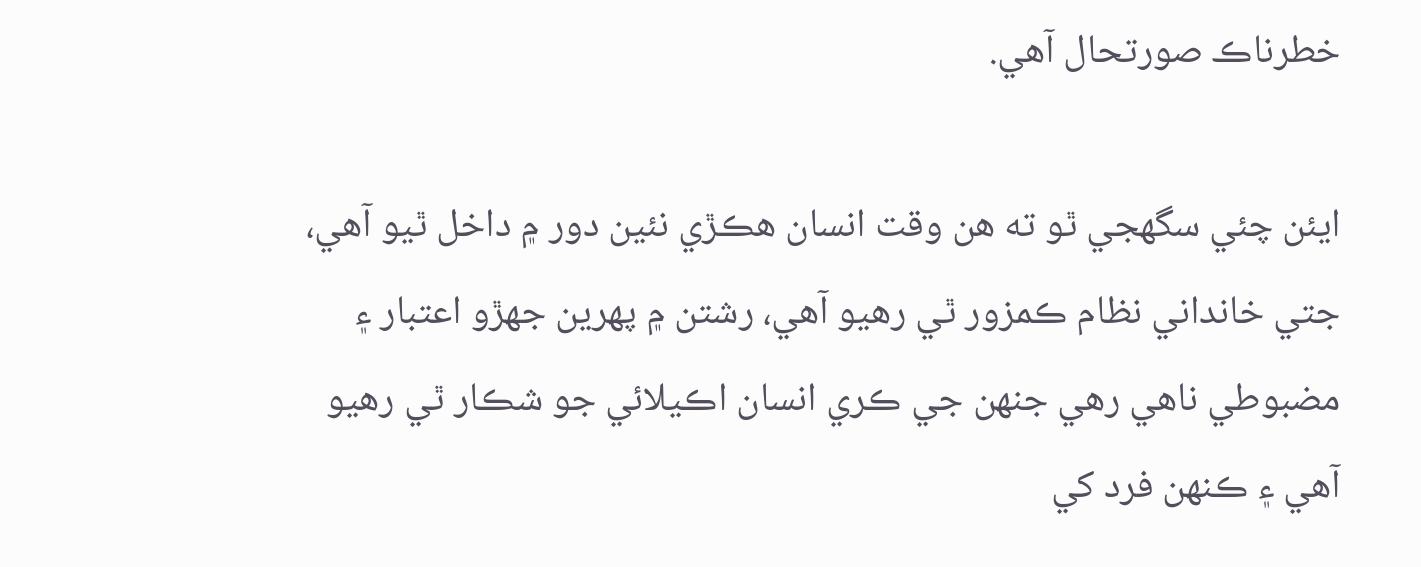خطرناڪ صورتحال آهي.

ايئن چئي سگهجي ٿو ته هن وقت انسان هڪڙي نئين دور ۾ داخل ٿيو آهي، جتي خانداني نظام ڪمزور ٿي رهيو آهي، رشتن ۾ پهرين جهڙو اعتبار ۽ مضبوطي ناهي رهي جنهن جي ڪري انسان اڪيلائي جو شڪار ٿي رهيو آهي ۽ ڪنهن فرد کي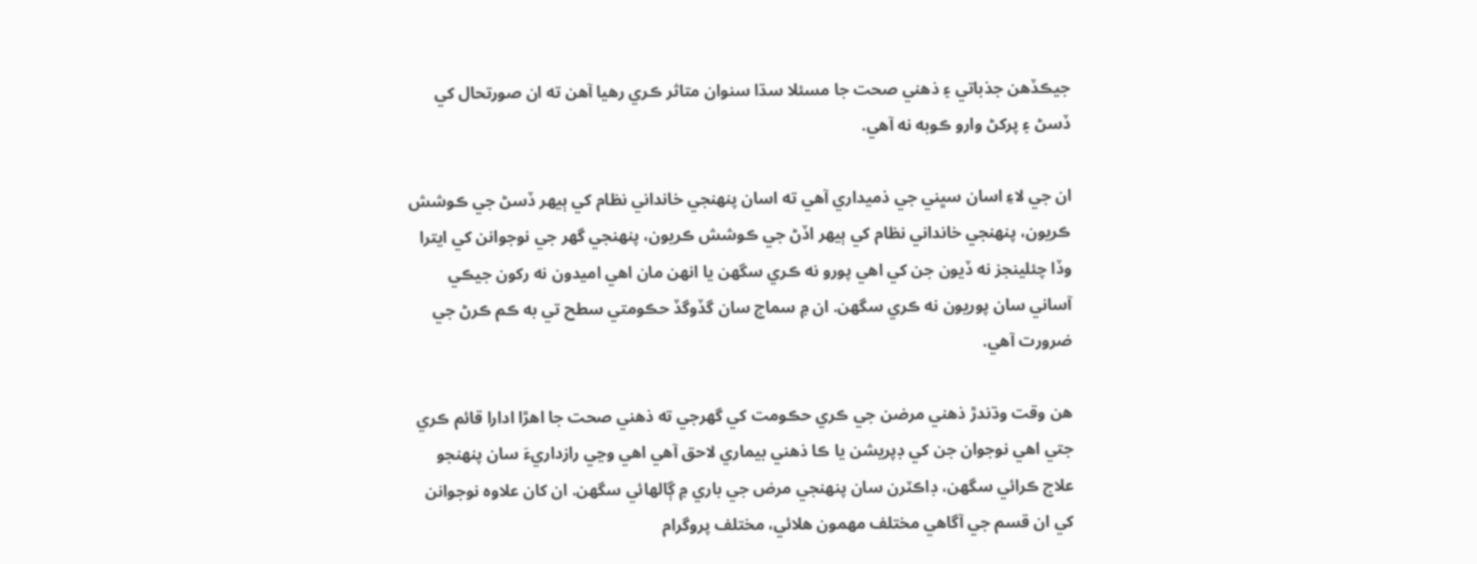جيڪڏهن جذباتي ۽ ذهني صحت جا مسئلا سڌا سنوان متاثر ڪري رهيا آهن ته ان صورتحال کي ڏسڻ ۽ پرکڻ وارو ڪوبه نه آهي.

ان جي لاءِ اسان سڀني جي ذميداري آهي ته اسان پنهنجي خانداني نظام کي ٻيهر ڏسڻ جي ڪوشش ڪريون، پنهنجي خانداني نظام کي ٻيهر اڏڻ جي ڪوشش ڪريون، پنهنجي گهر جي نوجوانن کي ايترا وڏا چئلينجز نه ڏيون جن کي اهي پورو نه ڪري سگهن يا انهن مان اهي اميدون نه رکون جيڪي آساني سان پوريون نه ڪري سگهن. ان ۾ سماج سان گڏوگڏ حڪومتي سطح تي به ڪم ڪرڻ جي ضرورت آهي.

هن وقت وڌندڙ ذهني مرضن جي ڪري حڪومت کي گهرجي ته ذهني صحت جا اهڙا ادارا قائم ڪري جتي اهي نوجوان جن کي ڊپريشن يا ڪا ذهني بيماري لاحق آهي اهي وڃي رازداريءَ سان پنهنجو علاج ڪرائي سگهن، ڊاڪٽرن سان پنهنجي مرض جي باري ۾ ڳالهائي سگهن. ان کان علاوه نوجوانن کي ان قسم جي آگاهي مختلف مهمون هلائي، مختلف پروگرام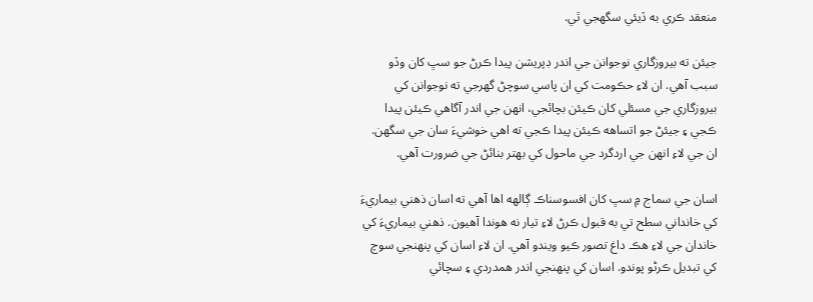منعقد ڪري به ڏيئي سگهجي ٿي.

جيئن ته بيروزگاري نوجوانن جي اندر ڊپريشن پيدا ڪرڻ جو سڀ کان وڏو سبب آهي. ان لاءِ حڪومت کي ان پاسي سوچڻ گهرجي ته نوجوانن کي بيروزگاري جي مسئلي کان ڪيئن بچائجي، انهن جي اندر آگاهي ڪيئن پيدا ڪجي ۽ جيئڻ جو اتساهه ڪيئن پيدا ڪجي ته اهي خوشيءَ سان جي سگهن. ان جي لاءِ انهن جي اردگرد جي ماحول کي بهتر بنائڻ جي ضرورت آهي.

اسان جي سماج ۾ سڀ کان افسوسناڪ ڳالهه اها آهي ته اسان ذهني بيماريءَ کي خانداني سطح تي به قبول ڪرڻ لاءِ تيار نه هوندا آهيون. ذهني بيماريءَ کي خاندان جي لاءِ هڪ داغ تصور ڪيو ويندو آهي. ان لاءِ اسان کي پنهنجي سوچ کي تبديل ڪرڻو پوندو. اسان کي پنهنجي اندر همدردي ۽ سچائي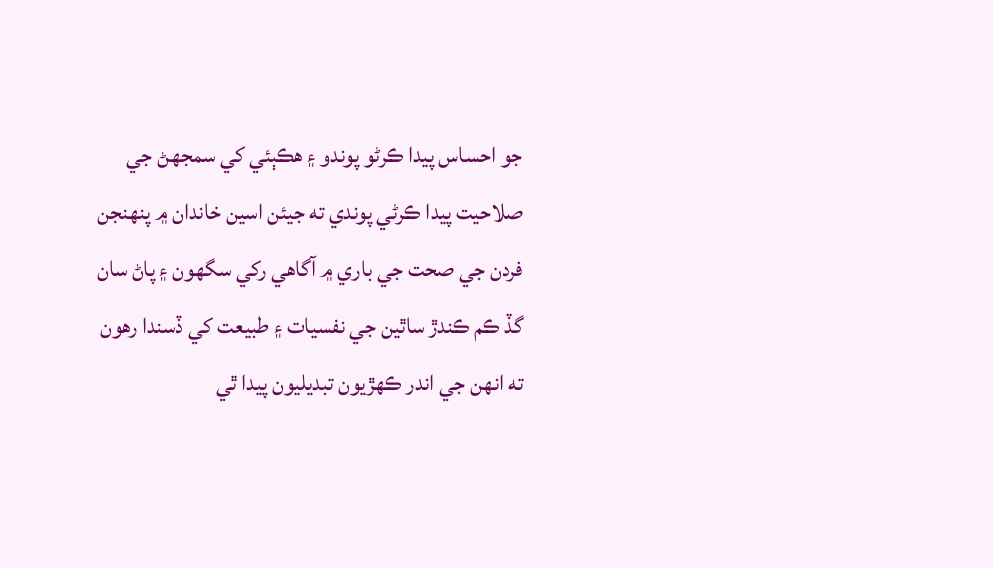جو احساس پيدا ڪرڻو پوندو ۽ هڪٻئي کي سمجهڻ جي صلاحيت پيدا ڪرڻي پوندي ته جيئن اسين خاندان ۾ پنهنجن فردن جي صحت جي باري ۾ آگاهي رکي سگهون ۽ پاڻ سان گڏ ڪم ڪندڙ ساٿين جي نفسيات ۽ طبيعت کي ڏسندا رهون ته انهن جي اندر ڪهڙيون تبديليون پيدا ٿي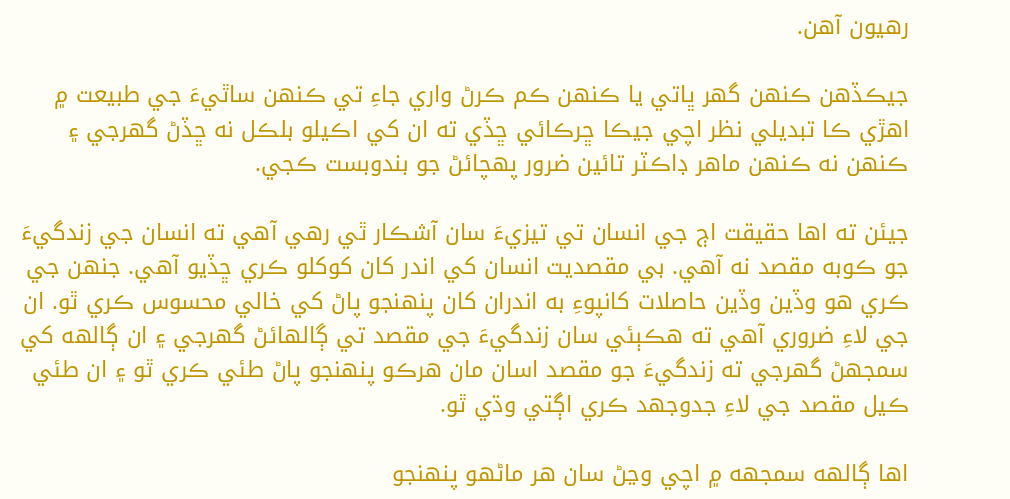رهيون آهن.

جيڪڏهن ڪنهن گهر ڀاتي يا ڪنهن ڪم ڪرڻ واري جاءِ تي ڪنهن ساٿيءَ جي طبيعت ۾ اهڙي ڪا تبديلي نظر اچي جيڪا ڇرڪائي ڇڏي ته ان کي اڪيلو بلڪل نه ڇڏڻ گهرجي ۽ ڪنهن نه ڪنهن ماهر ڊاڪٽر تائين ضرور پهچائڻ جو بندوبست ڪجي.

جيئن ته اها حقيقت اڄ جي انسان تي تيزيءَ سان آشڪار ٿي رهي آهي ته انسان جي زندگيءَ جو ڪوبه مقصد نه آهي. بي مقصديت انسان کي اندر کان کوکلو ڪري ڇڏيو آهي. جنهن جي ڪري هو وڏين وڏين حاصلات کانپوءِ به اندران کان پنهنجو پاڻ کي خالي محسوس ڪري ٿو. ان جي لاءِ ضروري آهي ته هڪٻئي سان زندگيءَ جي مقصد تي ڳالهائڻ گهرجي ۽ ان ڳالهه کي سمجهڻ گهرجي ته زندگيءَ جو مقصد اسان مان هرڪو پنهنجو پاڻ طئي ڪري ٿو ۽ ان طئي ڪيل مقصد جي لاءِ جدوجهد ڪري اڳتي وڌي ٿو.

اها ڳالهه سمجهه ۾ اچي وڃڻ سان هر ماڻهو پنهنجو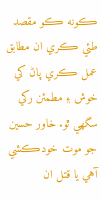ڪونه ڪو مقصد طئي ڪري ان مطابق عمل ڪري پاڻ کي خوش ۽ مطمئن رکي سگهي ٿو. خاور حسين جو موت خودڪشي آهي يا قتل ان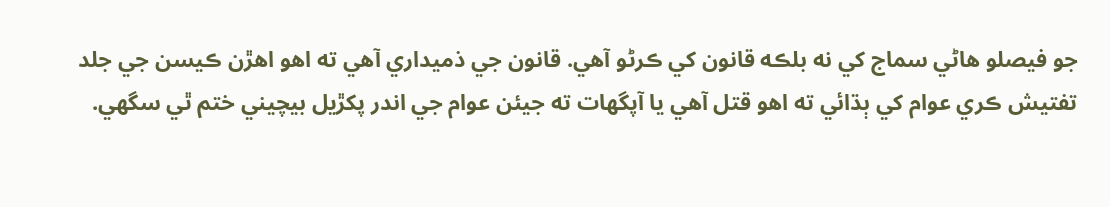جو فيصلو هاڻي سماج کي نه بلڪه قانون کي ڪرڻو آهي. قانون جي ذميداري آهي ته اهو اهڙن ڪيسن جي جلد تفتيش ڪري عوام کي ٻڌائي ته اهو قتل آهي يا آپگهات ته جيئن عوام جي اندر پکڙيل بيچيني ختم ٿي سگهي.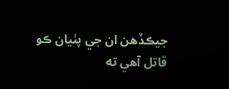جيڪڏهن ان جي پٺيان ڪو قاتل آهي ته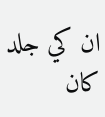ان کي جلد کان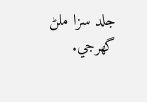جلد سزا ملڻ گهرجي.